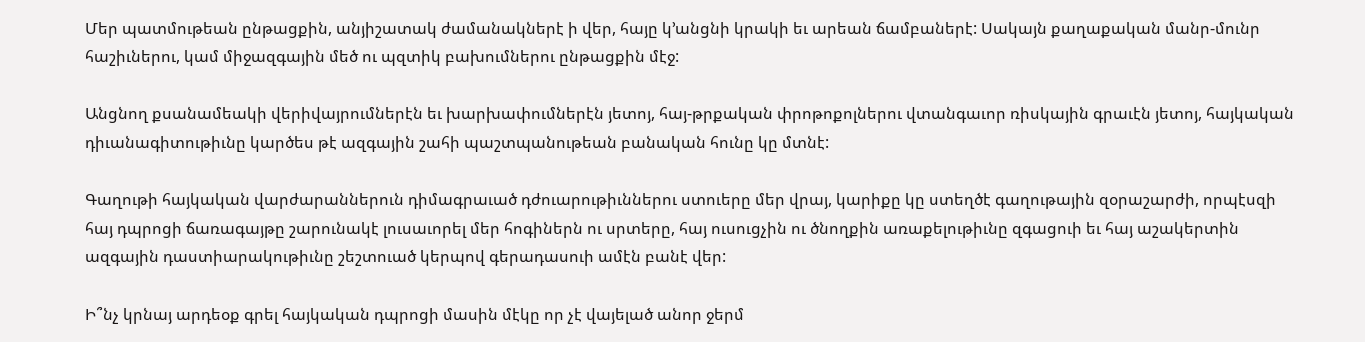Մեր պատմութեան ընթացքին, անյիշատակ ժամանակներէ ի վեր, հայը կ’անցնի կրակի եւ արեան ճամբաներէ: Սակայն քաղաքական մանր-մունր հաշիւներու, կամ միջազգային մեծ ու պզտիկ բախումներու ընթացքին մէջ:

Անցնող քսանամեակի վերիվայրումներէն եւ խարխափումներէն յետոյ, հայ-թրքական փրոթոքոլներու վտանգաւոր ռիսկային գրաւէն յետոյ, հայկական դիւանագիտութիւնը կարծես թէ ազգային շահի պաշտպանութեան բանական հունը կը մտնէ:

Գաղութի հայկական վարժարաններուն դիմագրաւած դժուարութիւններու ստուերը մեր վրայ, կարիքը կը ստեղծէ գաղութային զօրաշարժի, որպէսզի հայ դպրոցի ճառագայթը շարունակէ լուսաւորել մեր հոգիներն ու սրտերը, հայ ուսուցչին ու ծնողքին առաքելութիւնը զգացուի եւ հայ աշակերտին ազգային դաստիարակութիւնը շեշտուած կերպով գերադասուի ամէն բանէ վեր:

Ի՞նչ կրնայ արդեօք գրել հայկական դպրոցի մասին մէկը որ չէ վայելած անոր ջերմ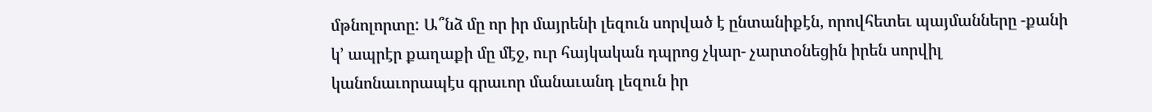մթնոլորտը: Ա՞նձ մը որ իր մայրենի լեզուն սորված է ընտանիքէն, որովհետեւ պայմանները -քանի կ’ ապրէր քաղաքի մը մէջ, ուր հայկական դպրոց չկար- չարտօնեցին իրեն սորվիլ կանոնաւորապէս գրաւոր մանաւանդ լեզուն իր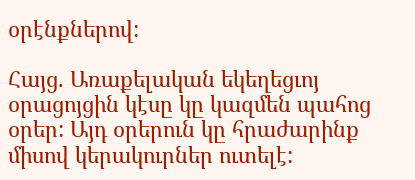օրէնքներով:

Հայց. Առաքելական եկեղեցւոյ օրացոյցին կէսը կը կազմեն պահոց օրեր: Այդ օրերուն կը հրաժարինք միսով կերակուրներ ուտելէ: